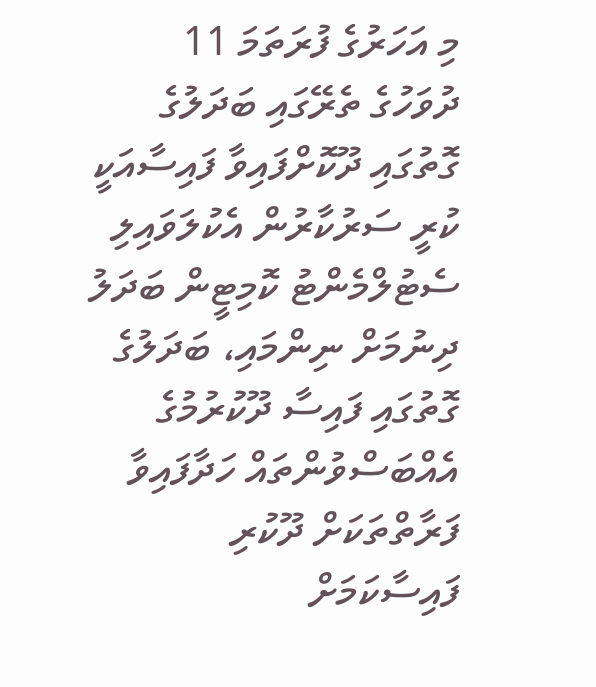މި އަހަރުގެ ފުރަތަމަ 11 ދުވަހުގެ ތެރޭގައި ބަދަލުގެ ގޮތުގައި ދޫކޮށްފައިވާ ފައިސާއަކީ ކުރީ ސަރުކާރުން އެކުލަވައިލި ސެޓުލްމެންޓު ކޮމިޓީން ބަދަލު ދިނުމަށް ނިންމައި، ބަދަލުގެ ގޮތުގައި ފައިސާ ދޫކުރުމުގެ އެއްބަސްވުންތައް ހަދާފައިވާ ފަރާތްތަކަށް ދޫކުރި ފައިސާކަމަށް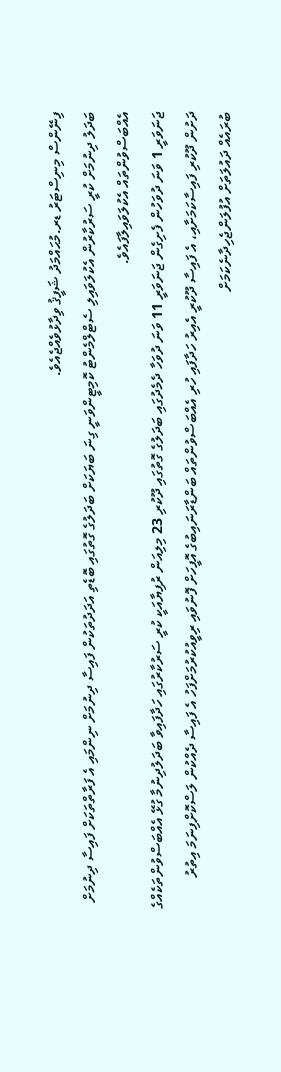ފިނޭންސް މިނިސްޓަރު ޑރ.މުޙައްމަދު ޝަފީޤު ވިދާޅުވެއްޖެއެވެ.
ބަދަލު ދިނުމަށް ކުރީ ސަރުކާރުން އެކުލަވައިލި ސެޓްލްމެންޓު ކޮމިޓީންވަނީ ގިނަ ބަޔަކަށް ބަދަލުގެ ގޮތުގައި ބޮޑެތި އަދަދުތަކުން ފައިސާ ދިނުމަށް ނިންމައި އެ ފަރާތްތަކަށް ފައިސާ ދިނުމަށް އެއްބަސްވުންތައް އެކުލަވައިލާފައެވެ.
ޖަނަވަރީ 1 ވަނަ ދުވަހުން ފެށިގެން ޖަނަވަރީ 11 ވަނަ ދުވަހާ ދެމެދުގައި ބަދަލުގެ ގޮތުގައި ދޫކުރި 23 މިލިއަން ރުފިޔާއަކީ ކުރީ ސަރުކާރުގައި ހަދާފައިވާ ބަދަލުދިނުމާ ގުޅޭ އެއްބަސްވުންތަކެއްގެ ދަށުން ދޫކުރި ފައިސާކަމަށާއި، އެ ފައިސާ ދޫކުރީ އެއިރު ހަދާފައި ހުރި އެއްބަސްވުންތައް ބަންޑާރަނައިބުގެ އޮފީހަށް ފޮނުވައި ރިވީއުކުރުމަށްފަހު އެ ފައިސާ ދެއްކުން ލަސްކޮށްފިނަމަ އިތުރު ބުރައެއް ދައުލަތަށް އުފުލަންޖެހިދާނެކަމަށް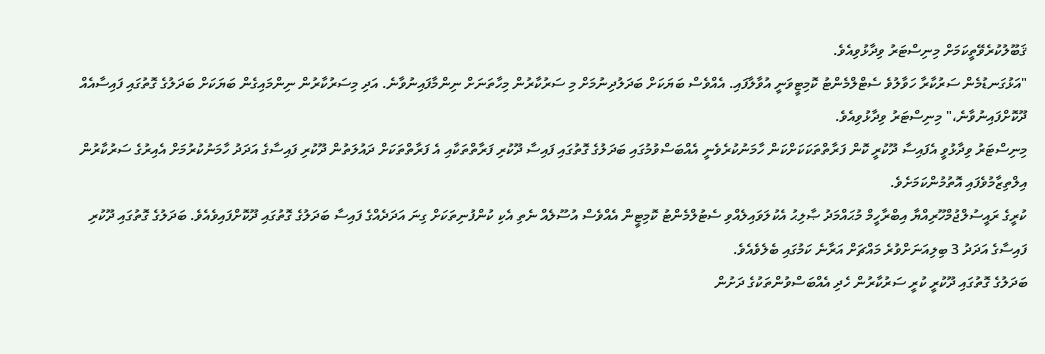ޤަބޫލުކުރެވޭތީކަމަށް މިނިސްޓަރު ވިދާޅުވިއެވެ.
"އަޅުގަނޑުމެން ސަރުކާރާ ހަވާލުވެ ސެޓްލްމެންޓު ކޮމިޓީވަނީ އުވާލާފައި. އެއްވެސް ބަޔަކަށް ބަދަލުދިނުމަށް މި ސަރުކާރުން މިހާތަނަށް ނިންމާފައިނުވާނެ. އަދި މިސަރުކާރުން ނިންމައިގެން ބަޔަކަށް ބަދަލުގެ ގޮތުގައި ފައިސާއެއް ދޫކޮށްފައިނުވާނެ،" މިނިސްޓަރު ވިދާޅުވިއެވެ.
މިނިސްޓަރު ވިދާޅުވީ އެފައިސާ ދޫކުރީ ކޮން ފަރާތްތަކަކަށްކަން ހާމަނުކުރެވެނީ އެއްބަސްވުމުގައި ބަދަލުގެ ގޮތުގައި ފައިސާ ދޫކުރި ފަރާތްތަކާއި އެ ފަރާތްތަކަށް ދައުލަތުން ދޫކުރި ފައިސާގެ އަދަދު ހާމަނުކުރުމަށް އެއިރުގެ ސަރުކާރުން އިލްތިޒާމުވެފައި އޮތުމުންކަމަށެވެ.
ކުރީގެ ރައީސުލްޖުމްހޫރިއްޔާ އިބްރާހީމް މުޙައްމަދު ޞާލިޙު އެކުލަވައިލެއްވި ސެޓުލްމެންޓު ކޮމިޓީން އެއްވެސް އުސޫލެއް ނެތި އެކި ކުންފުނިތަކަށް ގިނަ އަދަދެއްގެ ފައިސާ ބަދަލުގެ ގޮތުގައި ދޫކޮށްފައިވެއެވެ. ބަދަލުގެ ގޮތުގައި ދޫކުރި ފައިސާގެ އަދަދު 3 ބިލިއަނަށްވުރެ މައްޗަށް އަރާނެ ކަމުގައި ބެލެވެއެވެ.
ބަދަލުގެ ގޮތުގައި ދޫކުރީ ކުރީ ސަރުކާރުން ހެދި އެއްބަސްވުންތަކުގެ ދަށުން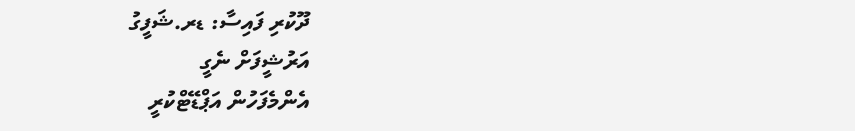ދޫކުރި ފައިސާ: ޑރ.ޝަފީގު
އަރުޝީފަށް ނެގީ
އެންމެފަހުން އަޕްޑޭޓްކުރީ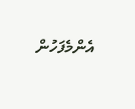އެންމެފަހުން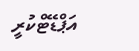އަޕްޑޭޓްކުރީ